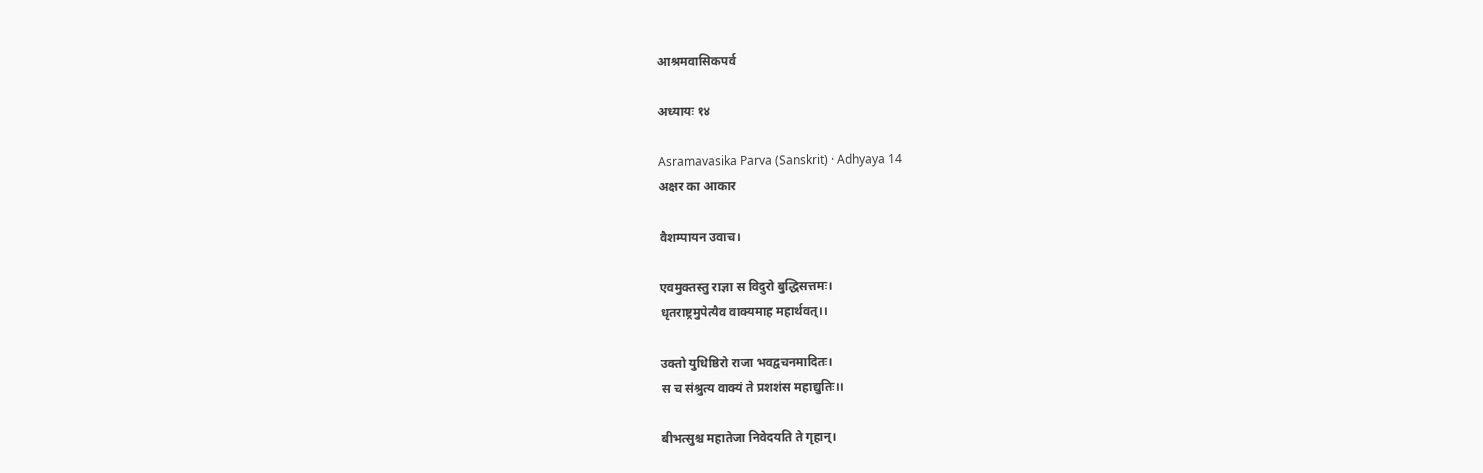आश्रमवासिकपर्व

अध्यायः १४

Asramavasika Parva (Sanskrit) · Adhyaya 14
अक्षर का आकार

वैशम्पायन उवाच।

एवमुक्तस्तु राज्ञा स विदुरो बुद्धिसत्तमः।
धृतराष्ट्रमुपेत्यैव वाक्यमाह महार्थवत्।।

उक्तो युधिष्ठिरो राजा भवद्वचनमादितः।
स च संश्रुत्य वाक्यं ते प्रशशंस महाद्युतिः।।

बीभत्सुश्च महातेजा निवेदयति ते गृहान्।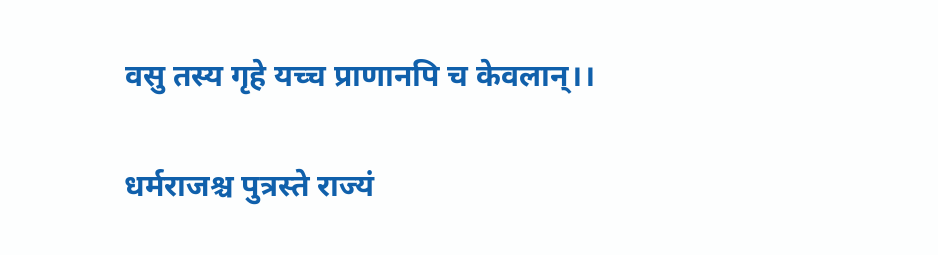वसु तस्य गृहे यच्च प्राणानपि च केवलान्।।

धर्मराजश्च पुत्रस्ते राज्यं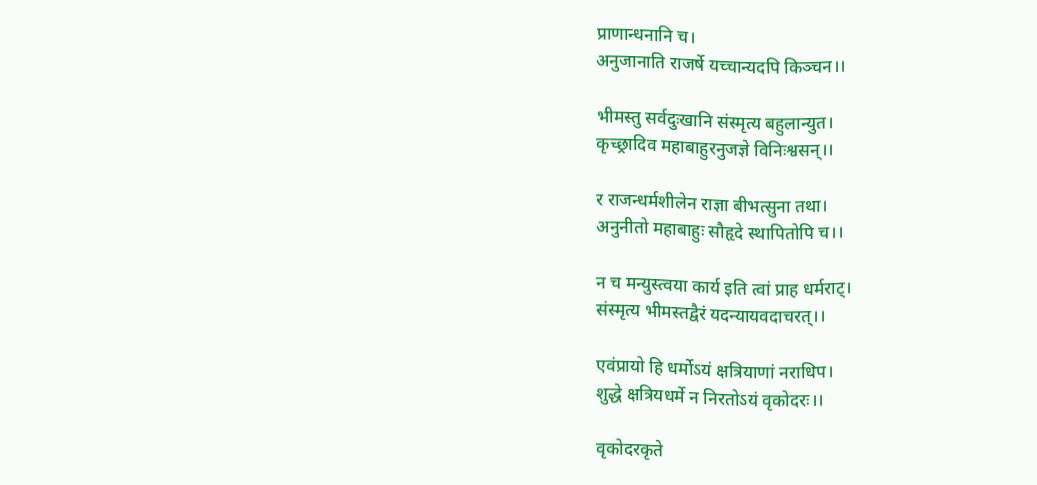प्राणान्धनानि च।
अनुजानाति राजर्षे यच्चान्यदपि किञ्चन।।

भीमस्तु सर्वदुःखानि संस्मृत्य बहुलान्युत।
कृच्छ्रादिव महाबाहुरनुजज्ञे विनिःश्वसन्।।

र राजन्धर्मशीलेन राज्ञा बीभत्सुना तथा।
अनुनीतो महाबाहुः सौहृदे स्थापितोपि च।।

न च मन्युस्त्वया कार्य इति त्वां प्राह धर्मराट्।
संस्मृत्य भीमस्तद्वैरं यदन्यायवदाचरत्।।

एवंप्रायो हि धर्मोऽयं क्षत्रियाणां नराधिप।
शुद्धे क्षत्रियधर्मे न निरतोऽयं वृकोदरः।।

वृकोदरकृते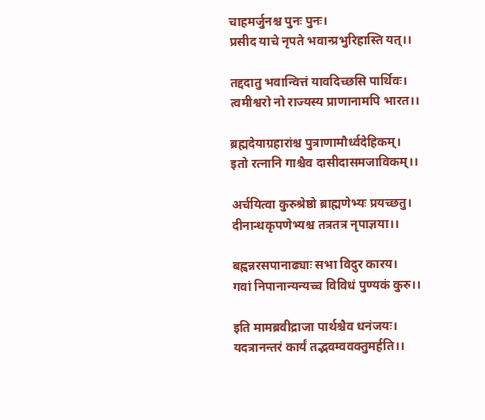चाहमर्जुनश्च पुनः पुनः।
प्रसीद याचे नृपते भवान्प्रभुरिहास्ति यत्।।

तद्ददातु भवान्वित्तं यावदिच्छसि पार्थिवः।
त्वमीश्वरो नो राज्यस्य प्राणानामपि भारत।।

ब्रह्मदेयाग्रहारांश्च पुत्राणामौर्ध्वदेहिकम्।
इतो रत्नानि गाश्चैव दासीदासमजाविकम्।।

अर्चयित्वा कुरुश्रेष्ठो ब्राह्मणेभ्यः प्रयच्छतु।
दीनान्धकृपणेभ्यश्च तत्रतत्र नृपाज्ञया।।

बह्वन्नरसपानाढ्याः सभा विदुर कारय।
गवां निपानान्यन्यच्च विविधं पुण्यकं कुरु।।

इति मामब्रवीद्राजा पार्थश्चैव धनंजयः।
यदत्रानन्तरं कार्यं तद्भवम्ववक्तुमर्हति।।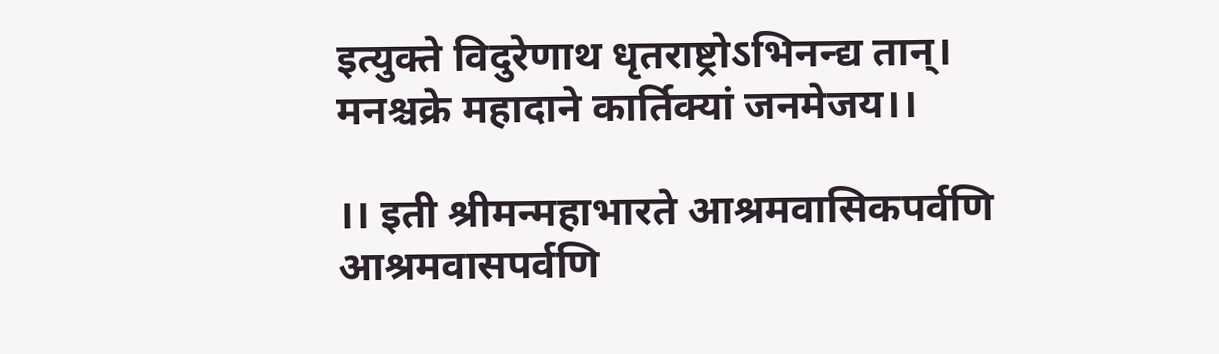इत्युक्ते विदुरेणाथ धृतराष्ट्रोऽभिनन्द्य तान्।
मनश्चक्रे महादाने कार्तिक्यां जनमेजय।।

।। इती श्रीमन्महाभारते आश्रमवासिकपर्वणि
आश्रमवासपर्वणि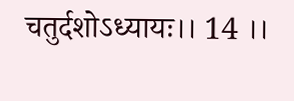चतुर्दशोऽध्यायः।। 14 ।।